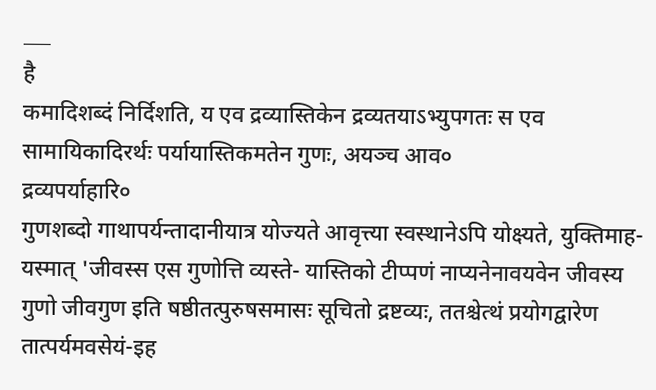___
है
कमादिशब्दं निर्दिशति, य एव द्रव्यास्तिकेन द्रव्यतयाऽभ्युपगतः स एव सामायिकादिरर्थः पर्यायास्तिकमतेन गुणः, अयञ्च आव०
द्रव्यपर्याहारि०
गुणशब्दो गाथापर्यन्तादानीयात्र योज्यते आवृत्त्या स्वस्थानेऽपि योक्ष्यते, युक्तिमाह-यस्मात् 'जीवस्स एस गुणोत्ति व्यस्ते- यास्तिको टीप्पणं नाप्यनेनावयवेन जीवस्य गुणो जीवगुण इति षष्ठीतत्पुरुषसमासः सूचितो द्रष्टव्यः, ततश्चेत्थं प्रयोगद्वारेण तात्पर्यमवसेयं-इह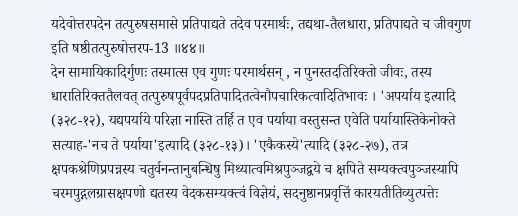यदेवोत्तरपदेन तत्पुरुषसमासे प्रतिपाद्यते तदेव परमार्थः, तद्यथा-तैलधारा, प्रतिपाद्यते च जीवगुण इति षष्ठीतत्पुरुषोत्तरप-13 ॥४४॥
देन सामायिकादिर्गुणः तस्मात्स एव गुणः परमार्थसन् , न पुनस्तदतिरिक्तो जीवः, तस्य धारातिरिक्ततैलवत् तत्पुरुषपूर्वपदप्रतिपादितत्वेनौपचारिकत्वादितिभावः । 'अपर्याय इत्यादि (३२८-१२), यद्यपर्याये परिज्ञा नास्ति तर्हि त एव पर्याया वस्तुसन्त एवेति पर्यायास्तिकेनोक्ते सत्याह-'नच ते पर्याया'इत्यादि (३२८-१३)। 'एकैकस्ये'त्यादि (३२८-२७), तत्र क्षपकश्रेणिप्रपन्नस्य चतुर्वनन्तानुबन्धिषु मिथ्यात्वमिश्रपुञ्जद्वये च क्षपिते सम्यक्त्वपुञ्जस्यापि चरमपुद्गलग्रासक्षपणो द्यतस्य वेदकसम्यक्त्वं विज्ञेयं, सदनुष्ठानप्रवृत्तिं कारयतीतिव्युत्पत्तेः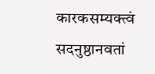कारकसम्यक्त्वं सदनुष्ठानवतां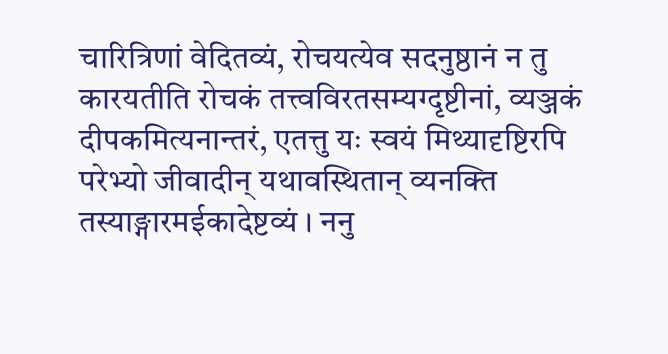चारित्रिणां वेदितव्यं, रोचयत्येव सदनुष्ठानं न तु कारयतीति रोचकं तत्त्वविरतसम्यग्दृष्टीनां, व्यञ्जकं दीपकमित्यनान्तरं, एतत्तु यः स्वयं मिथ्यादृष्टिरपि परेभ्यो जीवादीन् यथावस्थितान् व्यनक्ति तस्याङ्गारमईकादेष्टव्यं । ननु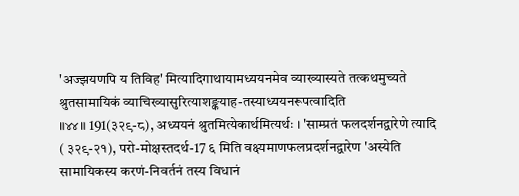'अज्झयणपि य तिविह' मित्यादिगाथायामध्ययनमेव व्याख्यास्यते तत्कथमुच्यते श्रुतसामायिकं व्याचिख्यासुरित्याशङ्कयाह-तस्याध्ययनरूपत्वादिति
॥४४॥ 191(३२९-८), अध्ययनं श्रुतमित्येकार्थमित्यर्थः । 'साम्प्रतं फलदर्शनद्वारेणे त्यादि ( ३२९-२१), परो-मोक्षस्तदर्थ-17 ६ मिति वक्ष्यमाणफलप्रदर्शनद्वारेण 'अस्येति सामायिकस्य करणं-निवर्तनं तस्य विधानं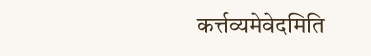कर्त्तव्यमेवेदमिति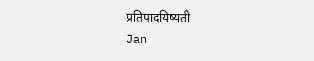प्रतिपादयिष्यती
Jan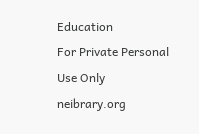Education
For Private Personal Use Only
neibrary.org